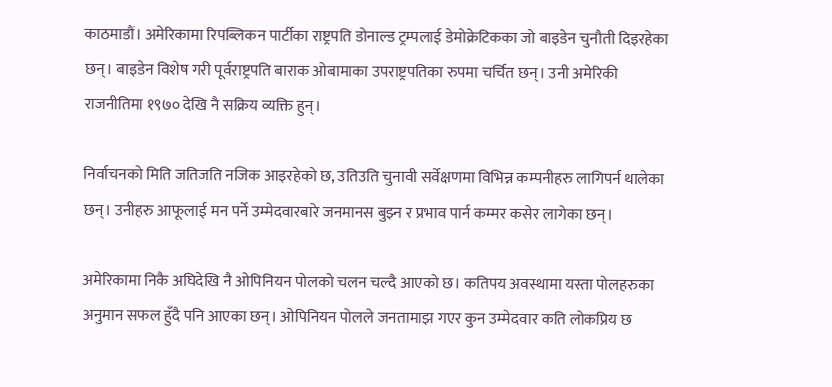काठमाडौं। अमेरिकामा रिपब्लिकन पार्टीका राष्ट्रपति डोनाल्ड ट्रम्पलाई डेमोक्रेटिकका जो बाइडेन चुनौती दिइरहेका छन्। बाइडेन विशेष गरी पूर्वराष्ट्रपति बाराक ओबामाका उपराष्ट्रपतिका रुपमा चर्चित छन्। उनी अमेरिकी राजनीतिमा १९७० देखि नै सक्रिय व्यक्ति हुन्।

निर्वाचनको मिति जतिजति नजिक आइरहेको छ, उतिउति चुनावी सर्वेक्षणमा विभिन्न कम्पनीहरु लागिपर्न थालेका छन्। उनीहरु आफूलाई मन पर्ने उम्मेदवारबारे जनमानस बुझ्न र प्रभाव पार्न कम्मर कसेर लागेका छन्।

अमेरिकामा निकै अघिदेखि नै ओपिनियन पोलको चलन चल्दै आएको छ। कतिपय अवस्थामा यस्ता पोलहरुका अनुमान सफल हुँदै पनि आएका छन्। ओपिनियन पोलले जनतामाझ गएर कुन उम्मेदवार कति लोकप्रिय छ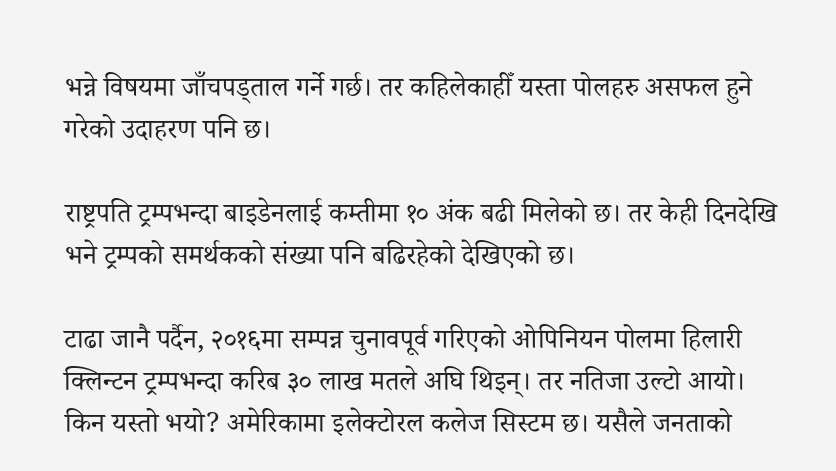भन्ने विषयमा जाँचपड्ताल गर्ने गर्छ। तर कहिलेकाहीँ यस्ता पोलहरु असफल हुने गरेको उदाहरण पनि छ।

राष्ट्रपति ट्रम्पभन्दा बाइडेनलाई कम्तीमा १० अंक बढी मिलेको छ। तर केही दिनदेखि भने ट्रम्पको समर्थकको संख्या पनि बढिरहेको देखिएको छ।

टाढा जानै पर्दैन, २०१६मा सम्पन्न चुनावपूर्व गरिएको ओपिनियन पोलमा हिलारी क्लिन्टन ट्रम्पभन्दा करिब ३० लाख मतले अघि थिइन्। तर नतिजा उल्टो आयो। किन यस्तो भयो? अमेरिकामा इलेक्टोरल कलेज सिस्टम छ। यसैले जनताको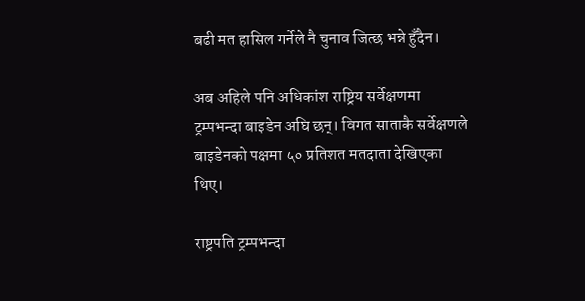बढी मत हासिल गर्नेले नै चुनाव जित्छ भन्ने हुँदैन।

अब अहिले पनि अधिकांश राष्ट्रिय सर्वेक्षणमा ट्रम्पभन्दा बाइडेन अघि छन्। विगत साताकै सर्वेक्षणले बाइडेनको पक्षमा ५० प्रतिशत मतदाता देखिएका थिए।

राष्ट्रपति ट्रम्पभन्दा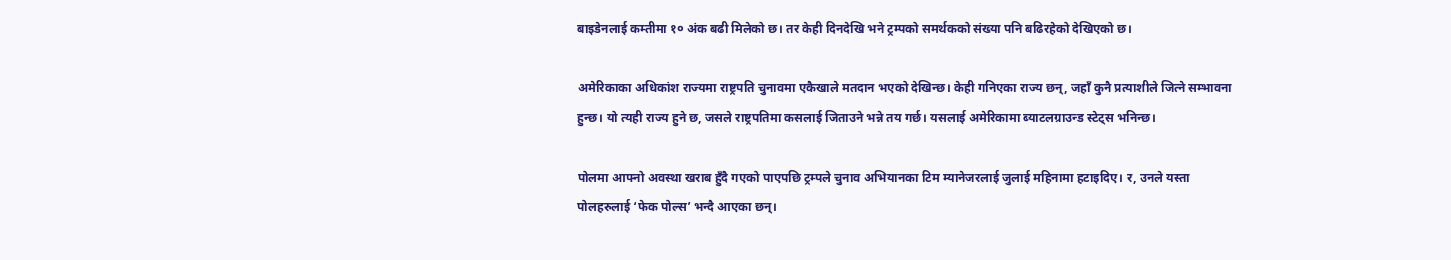बाइडेनलाई कम्तीमा १० अंक बढी मिलेको छ। तर केही दिनदेखि भने ट्रम्पको समर्थकको संख्या पनि बढिरहेको देखिएको छ।

अमेरिकाका अधिकांश राज्यमा राष्ट्रपति चुनावमा एकैखाले मतदान भएको देखिन्छ। केही गनिएका राज्य छन्, जहाँ कुनै प्रत्याशीले जित्ने सम्भावना हुन्छ। यो त्यही राज्य हुने छ, जसले राष्ट्रपतिमा कसलाई जिताउने भन्ने तय गर्छ। यसलाई अमेरिकामा ब्याटलग्राउन्ड स्टेट्स भनिन्छ।

पोलमा आफ्नो अवस्था खराब हुँदै गएको पाएपछि ट्रम्पले चुनाव अभियानका टिम म्यानेजरलाई जुलाई महिनामा हटाइदिए। र, उनले यस्ता पोलहरुलाई ‘फेक पोल्स’ भन्दै आएका छन्।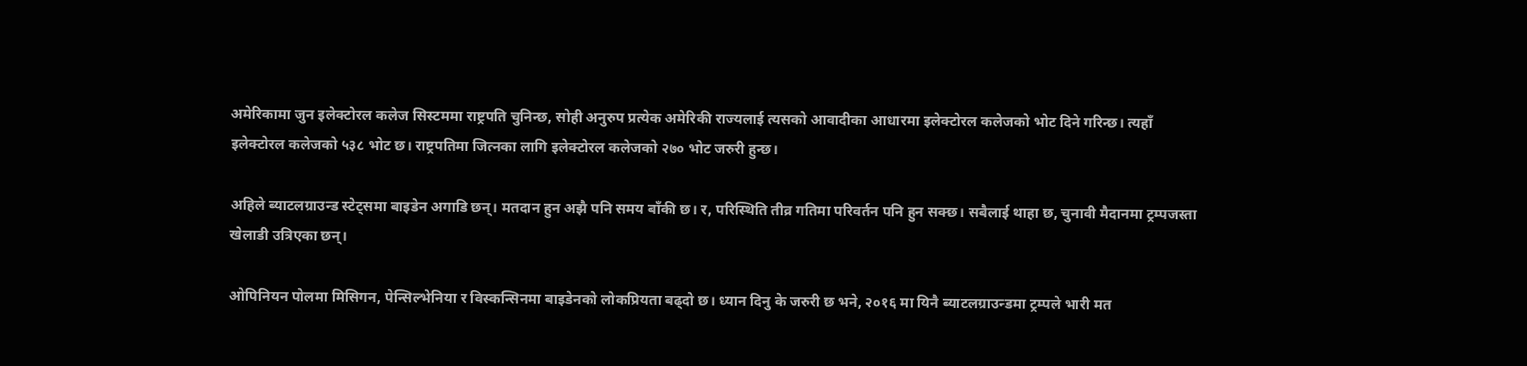अमेरिकामा जुन इलेक्टोरल कलेज सिस्टममा राष्ट्रपति चुनिन्छ, सोही अनुरुप प्रत्येक अमेरिकी राज्यलाई त्यसको आवादीका आधारमा इलेक्टोरल कलेजको भोट दिने गरिन्छ। त्यहाँ इलेक्टोरल कलेजको ५३८ भोट छ। राष्ट्रपतिमा जित्नका लागि इलेक्टोरल कलेजको २७० भोट जरुरी हुन्छ।

अहिले ब्याटलग्राउन्ड स्टेट्समा बाइडेन अगाडि छन्। मतदान हुन अझै पनि समय बाँकी छ। र, परिस्थिति तीव्र गतिमा परिवर्तन पनि हुन सक्छ। सबैलाई थाहा छ, चुनावी मैदानमा ट्रम्पजस्ता खेलाडी उत्रिएका छन्।

ओपिनियन पोलमा मिसिगन, पेन्सिल्भेनिया र विस्कन्सिनमा बाइडेनको लोकप्रियता बढ्दो छ। ध्यान दिनु के जरुरी छ भने, २०१६ मा यिनै ब्याटलग्राउन्डमा ट्रम्पले भारी मत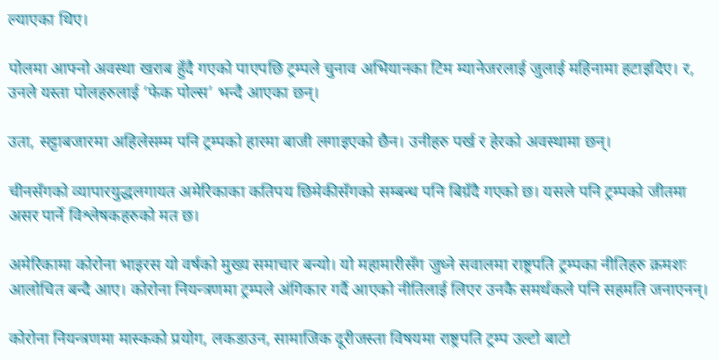ल्याएका थिए।

पोलमा आफ्नो अवस्था खराब हुँदै गएको पाएपछि ट्रम्पले चुनाव अभियानका टिम म्यानेजरलाई जुलाई महिनामा हटाइदिए। र, उनले यस्ता पोलहरुलाई ‘फेक पोल्स’ भन्दै आएका छन्।

उता, सट्टाबजारमा अहिलेसम्म पनि ट्रम्पको हारमा बाजी लगाइएको छैन। उनीहरु पर्ख र हेरको अवस्थामा छन्।

चीनसँगको व्यापारयुद्धलगायत अमेरिकाका कतिपय छिमेकीसँगको सम्बन्ध पनि बिग्रँदै गएको छ। यसले पनि ट्रम्पको जीतमा असर पार्ने विश्लेषकहरुको मत छ।

अमेरिकामा कोरोना भाइरस यो वर्षको मुख्य समाचार बन्यो। यो महामारीसँग जुध्ने सवालमा राष्ट्रपति ट्रम्पका नीतिहरु क्रमशः आलोचित बन्दै आए। कोरोना नियन्त्रणमा ट्रम्पले अंगिकार गर्दै आएको नीतिलाई लिएर उनकै समर्थकले पनि सहमति जनाएनन्।

कोरोना नियन्त्रणमा मास्कको प्रयोग, लकडाउन, सामाजिक दूरीजस्ता विषयमा राष्ट्रपति ट्रम्प उल्टो बाटो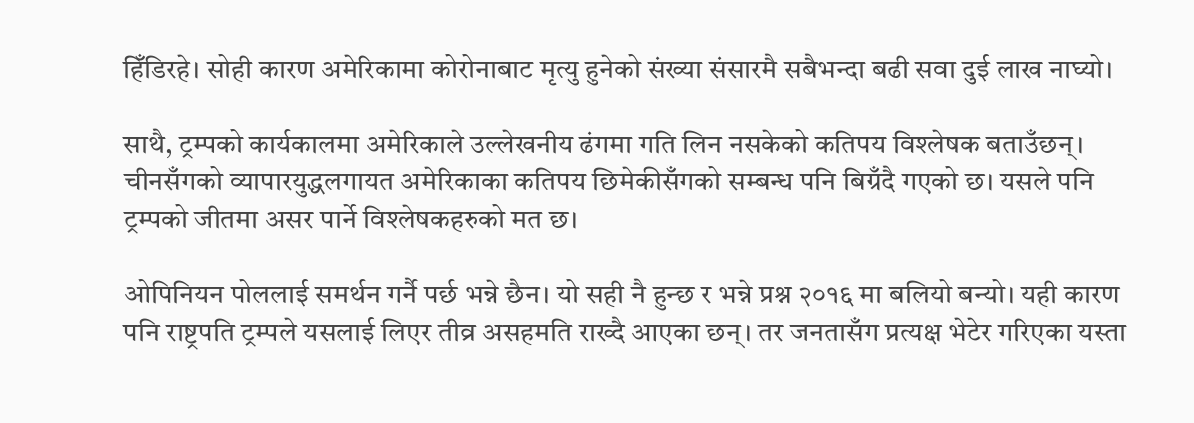हिँडिरहे। सोही कारण अमेरिकामा कोरोनाबाट मृत्यु हुनेको संख्या संसारमै सबैभन्दा बढी सवा दुई लाख नाघ्यो।

साथै, ट्रम्पको कार्यकालमा अमेरिकाले उल्लेखनीय ढंगमा गति लिन नसकेको कतिपय विश्लेषक बताउँछन्। चीनसँगको व्यापारयुद्धलगायत अमेरिकाका कतिपय छिमेकीसँगको सम्बन्ध पनि बिग्रँदै गएको छ। यसले पनि ट्रम्पको जीतमा असर पार्ने विश्लेषकहरुको मत छ।

ओपिनियन पोललाई समर्थन गर्नै पर्छ भन्ने छैन। यो सही नै हुन्छ र भन्ने प्रश्न २०१६ मा बलियो बन्यो। यही कारण पनि राष्ट्रपति ट्रम्पले यसलाई लिएर तीव्र असहमति राख्दै आएका छन्। तर जनतासँग प्रत्यक्ष भेटेर गरिएका यस्ता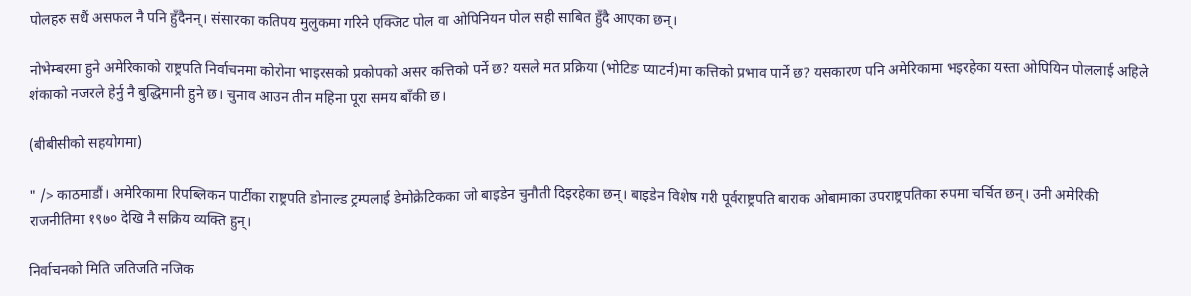पोलहरु सधैं असफल नै पनि हुँदैनन्। संसारका कतिपय मुलुकमा गरिने एक्जिट पोल वा ओपिनियन पोल सही साबित हुँदै आएका छन्।

नोभेम्बरमा हुने अमेरिकाको राष्ट्रपति निर्वाचनमा कोरोना भाइरसको प्रकोपको असर कत्तिको पर्ने छ? यसले मत प्रक्रिया (भोटिङ प्याटर्न)मा कत्तिको प्रभाव पार्ने छ? यसकारण पनि अमेरिकामा भइरहेका यस्ता ओपियिन पोललाई अहिले शंकाको नजरले हेर्नु नै बुद्धिमानी हुने छ। चुनाव आउन तीन महिना पूरा समय बाँकी छ।

(बीबीसीको सहयोगमा)

" /> काठमाडौं। अमेरिकामा रिपब्लिकन पार्टीका राष्ट्रपति डोनाल्ड ट्रम्पलाई डेमोक्रेटिकका जो बाइडेन चुनौती दिइरहेका छन्। बाइडेन विशेष गरी पूर्वराष्ट्रपति बाराक ओबामाका उपराष्ट्रपतिका रुपमा चर्चित छन्। उनी अमेरिकी राजनीतिमा १९७० देखि नै सक्रिय व्यक्ति हुन्।

निर्वाचनको मिति जतिजति नजिक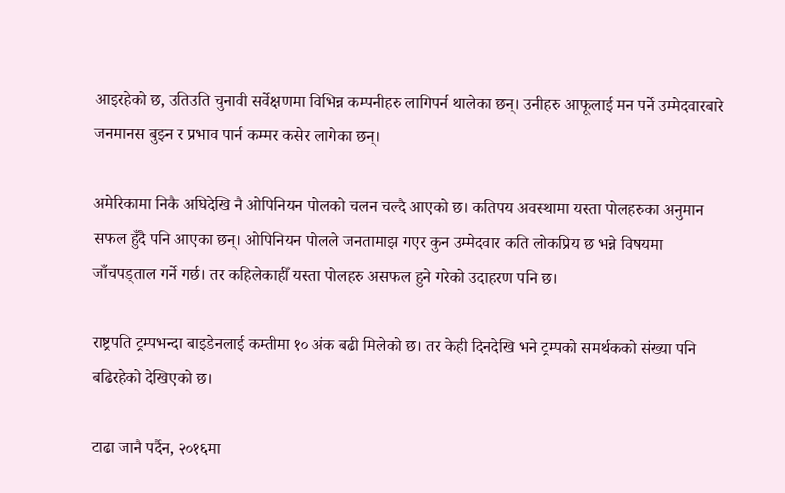आइरहेको छ, उतिउति चुनावी सर्वेक्षणमा विभिन्न कम्पनीहरु लागिपर्न थालेका छन्। उनीहरु आफूलाई मन पर्ने उम्मेदवारबारे जनमानस बुझ्न र प्रभाव पार्न कम्मर कसेर लागेका छन्।

अमेरिकामा निकै अघिदेखि नै ओपिनियन पोलको चलन चल्दै आएको छ। कतिपय अवस्थामा यस्ता पोलहरुका अनुमान सफल हुँदै पनि आएका छन्। ओपिनियन पोलले जनतामाझ गएर कुन उम्मेदवार कति लोकप्रिय छ भन्ने विषयमा जाँचपड्ताल गर्ने गर्छ। तर कहिलेकाहीँ यस्ता पोलहरु असफल हुने गरेको उदाहरण पनि छ।

राष्ट्रपति ट्रम्पभन्दा बाइडेनलाई कम्तीमा १० अंक बढी मिलेको छ। तर केही दिनदेखि भने ट्रम्पको समर्थकको संख्या पनि बढिरहेको देखिएको छ।

टाढा जानै पर्दैन, २०१६मा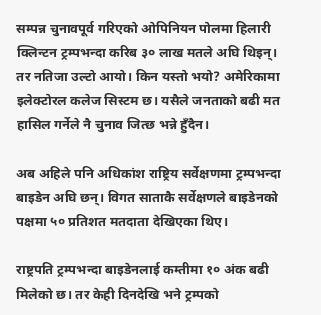सम्पन्न चुनावपूर्व गरिएको ओपिनियन पोलमा हिलारी क्लिन्टन ट्रम्पभन्दा करिब ३० लाख मतले अघि थिइन्। तर नतिजा उल्टो आयो। किन यस्तो भयो? अमेरिकामा इलेक्टोरल कलेज सिस्टम छ। यसैले जनताको बढी मत हासिल गर्नेले नै चुनाव जित्छ भन्ने हुँदैन।

अब अहिले पनि अधिकांश राष्ट्रिय सर्वेक्षणमा ट्रम्पभन्दा बाइडेन अघि छन्। विगत साताकै सर्वेक्षणले बाइडेनको पक्षमा ५० प्रतिशत मतदाता देखिएका थिए।

राष्ट्रपति ट्रम्पभन्दा बाइडेनलाई कम्तीमा १० अंक बढी मिलेको छ। तर केही दिनदेखि भने ट्रम्पको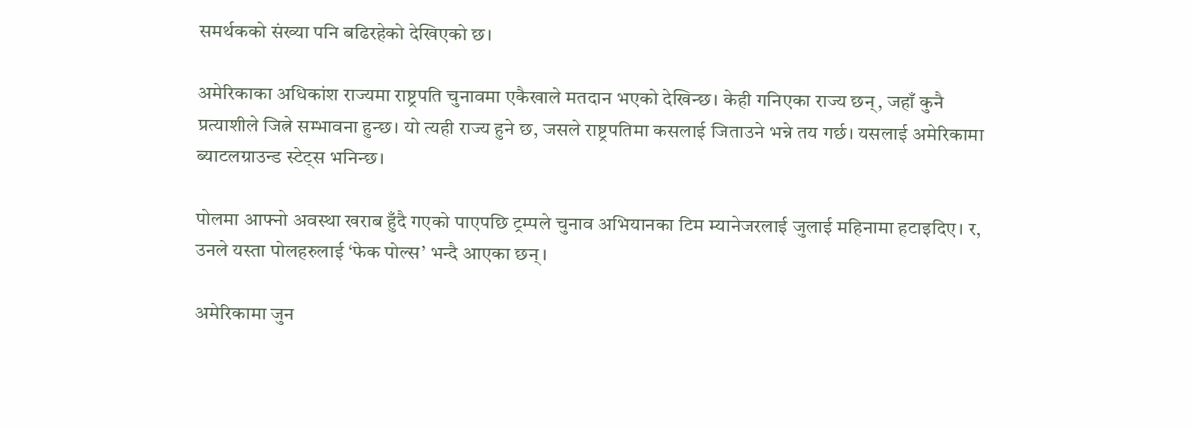समर्थकको संख्या पनि बढिरहेको देखिएको छ।

अमेरिकाका अधिकांश राज्यमा राष्ट्रपति चुनावमा एकैखाले मतदान भएको देखिन्छ। केही गनिएका राज्य छन्, जहाँ कुनै प्रत्याशीले जित्ने सम्भावना हुन्छ। यो त्यही राज्य हुने छ, जसले राष्ट्रपतिमा कसलाई जिताउने भन्ने तय गर्छ। यसलाई अमेरिकामा ब्याटलग्राउन्ड स्टेट्स भनिन्छ।

पोलमा आफ्नो अवस्था खराब हुँदै गएको पाएपछि ट्रम्पले चुनाव अभियानका टिम म्यानेजरलाई जुलाई महिनामा हटाइदिए। र, उनले यस्ता पोलहरुलाई ‘फेक पोल्स’ भन्दै आएका छन्।

अमेरिकामा जुन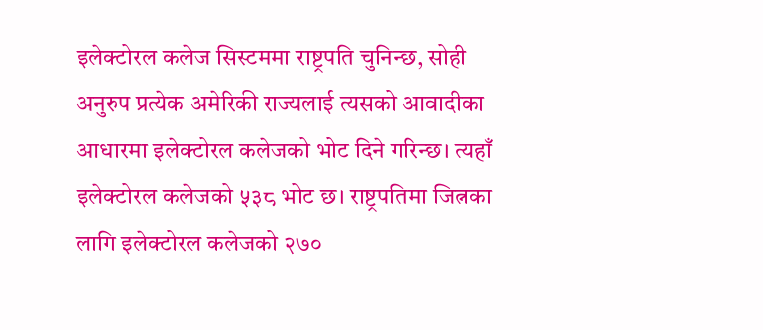इलेक्टोरल कलेज सिस्टममा राष्ट्रपति चुनिन्छ, सोही अनुरुप प्रत्येक अमेरिकी राज्यलाई त्यसको आवादीका आधारमा इलेक्टोरल कलेजको भोट दिने गरिन्छ। त्यहाँ इलेक्टोरल कलेजको ५३८ भोट छ। राष्ट्रपतिमा जित्नका लागि इलेक्टोरल कलेजको २७०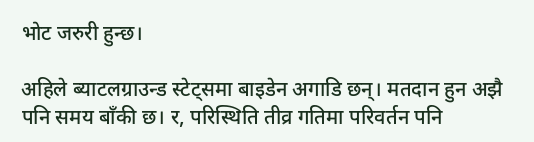भोट जरुरी हुन्छ।

अहिले ब्याटलग्राउन्ड स्टेट्समा बाइडेन अगाडि छन्। मतदान हुन अझै पनि समय बाँकी छ। र, परिस्थिति तीव्र गतिमा परिवर्तन पनि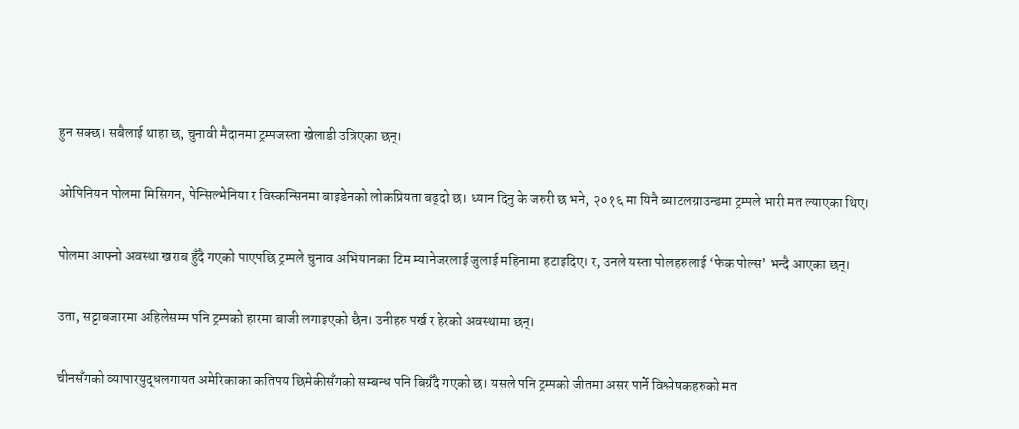हुन सक्छ। सबैलाई थाहा छ, चुनावी मैदानमा ट्रम्पजस्ता खेलाडी उत्रिएका छन्।

ओपिनियन पोलमा मिसिगन, पेन्सिल्भेनिया र विस्कन्सिनमा बाइडेनको लोकप्रियता बढ्दो छ। ध्यान दिनु के जरुरी छ भने, २०१६ मा यिनै ब्याटलग्राउन्डमा ट्रम्पले भारी मत ल्याएका थिए।

पोलमा आफ्नो अवस्था खराब हुँदै गएको पाएपछि ट्रम्पले चुनाव अभियानका टिम म्यानेजरलाई जुलाई महिनामा हटाइदिए। र, उनले यस्ता पोलहरुलाई ‘फेक पोल्स’ भन्दै आएका छन्।

उता, सट्टाबजारमा अहिलेसम्म पनि ट्रम्पको हारमा बाजी लगाइएको छैन। उनीहरु पर्ख र हेरको अवस्थामा छन्।

चीनसँगको व्यापारयुद्धलगायत अमेरिकाका कतिपय छिमेकीसँगको सम्बन्ध पनि बिग्रँदै गएको छ। यसले पनि ट्रम्पको जीतमा असर पार्ने विश्लेषकहरुको मत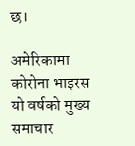छ।

अमेरिकामा कोरोना भाइरस यो वर्षको मुख्य समाचार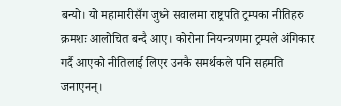बन्यो। यो महामारीसँग जुध्ने सवालमा राष्ट्रपति ट्रम्पका नीतिहरु क्रमशः आलोचित बन्दै आए। कोरोना नियन्त्रणमा ट्रम्पले अंगिकार गर्दै आएको नीतिलाई लिएर उनकै समर्थकले पनि सहमति जनाएनन्।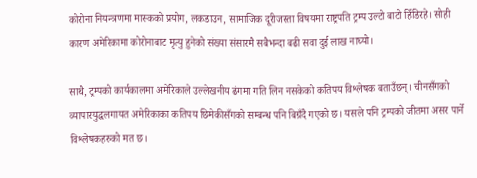कोरोना नियन्त्रणमा मास्कको प्रयोग, लकडाउन, सामाजिक दूरीजस्ता विषयमा राष्ट्रपति ट्रम्प उल्टो बाटो हिँडिरहे। सोही कारण अमेरिकामा कोरोनाबाट मृत्यु हुनेको संख्या संसारमै सबैभन्दा बढी सवा दुई लाख नाघ्यो।

साथै, ट्रम्पको कार्यकालमा अमेरिकाले उल्लेखनीय ढंगमा गति लिन नसकेको कतिपय विश्लेषक बताउँछन्। चीनसँगको व्यापारयुद्धलगायत अमेरिकाका कतिपय छिमेकीसँगको सम्बन्ध पनि बिग्रँदै गएको छ। यसले पनि ट्रम्पको जीतमा असर पार्ने विश्लेषकहरुको मत छ।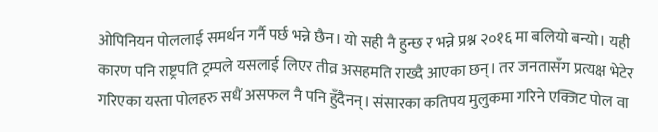ओपिनियन पोललाई समर्थन गर्नै पर्छ भन्ने छैन। यो सही नै हुन्छ र भन्ने प्रश्न २०१६ मा बलियो बन्यो। यही कारण पनि राष्ट्रपति ट्रम्पले यसलाई लिएर तीव्र असहमति राख्दै आएका छन्। तर जनतासँग प्रत्यक्ष भेटेर गरिएका यस्ता पोलहरु सधैं असफल नै पनि हुँदैनन्। संसारका कतिपय मुलुकमा गरिने एक्जिट पोल वा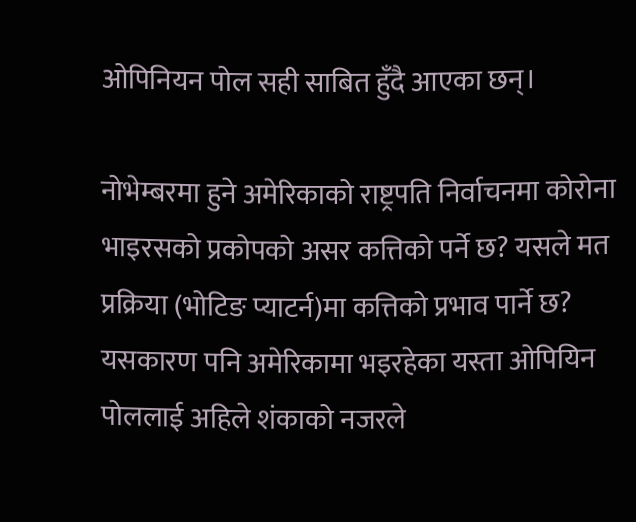ओपिनियन पोल सही साबित हुँदै आएका छन्।

नोभेम्बरमा हुने अमेरिकाको राष्ट्रपति निर्वाचनमा कोरोना भाइरसको प्रकोपको असर कत्तिको पर्ने छ? यसले मत प्रक्रिया (भोटिङ प्याटर्न)मा कत्तिको प्रभाव पार्ने छ? यसकारण पनि अमेरिकामा भइरहेका यस्ता ओपियिन पोललाई अहिले शंकाको नजरले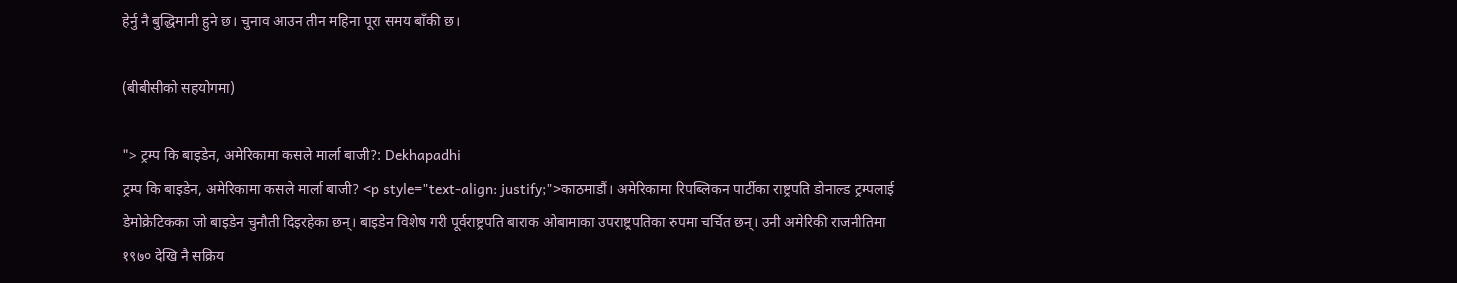हेर्नु नै बुद्धिमानी हुने छ। चुनाव आउन तीन महिना पूरा समय बाँकी छ।

(बीबीसीको सहयोगमा)

"> ट्रम्प कि बाइडेन, अमेरिकामा कसले मार्ला बाजी?: Dekhapadhi
ट्रम्प कि बाइडेन, अमेरिकामा कसले मार्ला बाजी? <p style="text-align: justify;">काठमाडौं। अमेरिकामा रिपब्लिकन पार्टीका राष्ट्रपति डोनाल्ड ट्रम्पलाई डेमोक्रेटिकका जो बाइडेन चुनौती दिइरहेका छन्। बाइडेन विशेष गरी पूर्वराष्ट्रपति बाराक ओबामाका उपराष्ट्रपतिका रुपमा चर्चित छन्। उनी अमेरिकी राजनीतिमा १९७० देखि नै सक्रिय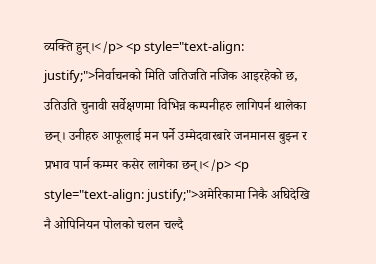व्यक्ति हुन्।</p> <p style="text-align: justify;">निर्वाचनको मिति जतिजति नजिक आइरहेको छ, उतिउति चुनावी सर्वेक्षणमा विभिन्न कम्पनीहरु लागिपर्न थालेका छन्। उनीहरु आफूलाई मन पर्ने उम्मेदवारबारे जनमानस बुझ्न र प्रभाव पार्न कम्मर कसेर लागेका छन्।</p> <p style="text-align: justify;">अमेरिकामा निकै अघिदेखि नै ओपिनियन पोलको चलन चल्दै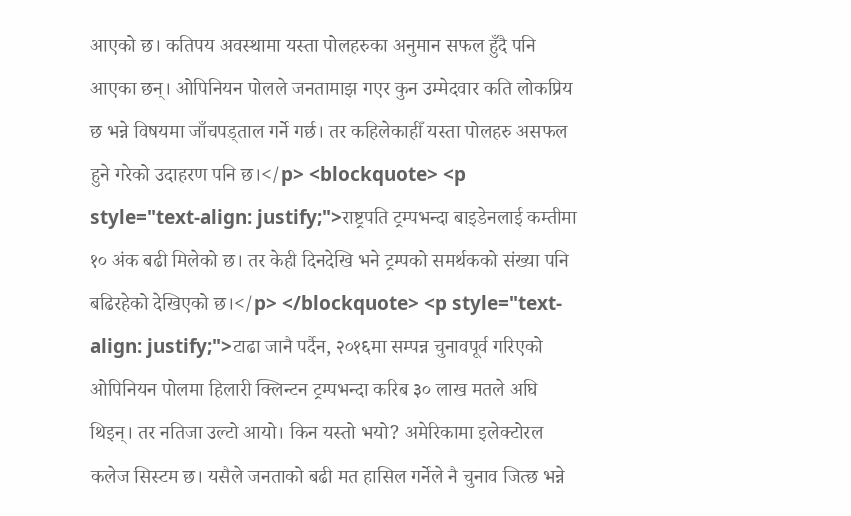आएको छ। कतिपय अवस्थामा यस्ता पोलहरुका अनुमान सफल हुँदै पनि आएका छन्। ओपिनियन पोलले जनतामाझ गएर कुन उम्मेदवार कति लोकप्रिय छ भन्ने विषयमा जाँचपड्ताल गर्ने गर्छ। तर कहिलेकाहीँ यस्ता पोलहरु असफल हुने गरेको उदाहरण पनि छ।</p> <blockquote> <p style="text-align: justify;">राष्ट्रपति ट्रम्पभन्दा बाइडेनलाई कम्तीमा १० अंक बढी मिलेको छ। तर केही दिनदेखि भने ट्रम्पको समर्थकको संख्या पनि बढिरहेको देखिएको छ।</p> </blockquote> <p style="text-align: justify;">टाढा जानै पर्दैन, २०१६मा सम्पन्न चुनावपूर्व गरिएको ओपिनियन पोलमा हिलारी क्लिन्टन ट्रम्पभन्दा करिब ३० लाख मतले अघि थिइन्। तर नतिजा उल्टो आयो। किन यस्तो भयो? अमेरिकामा इलेक्टोरल कलेज सिस्टम छ। यसैले जनताको बढी मत हासिल गर्नेले नै चुनाव जित्छ भन्ने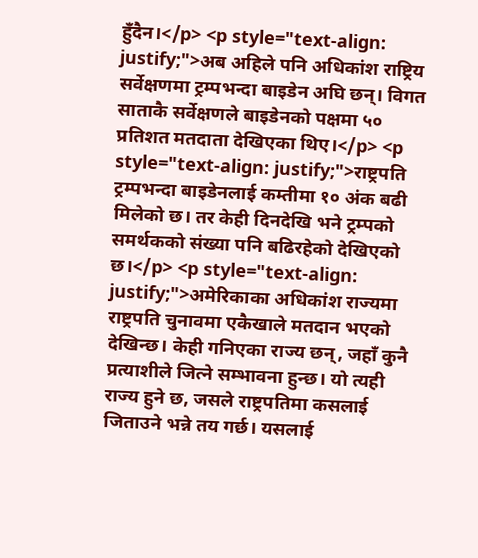हुँदैन।</p> <p style="text-align: justify;">अब अहिले पनि अधिकांश राष्ट्रिय सर्वेक्षणमा ट्रम्पभन्दा बाइडेन अघि छन्। विगत साताकै सर्वेक्षणले बाइडेनको पक्षमा ५० प्रतिशत मतदाता देखिएका थिए।</p> <p style="text-align: justify;">राष्ट्रपति ट्रम्पभन्दा बाइडेनलाई कम्तीमा १० अंक बढी मिलेको छ। तर केही दिनदेखि भने ट्रम्पको समर्थकको संख्या पनि बढिरहेको देखिएको छ।</p> <p style="text-align: justify;">अमेरिकाका अधिकांश राज्यमा राष्ट्रपति चुनावमा एकैखाले मतदान भएको देखिन्छ। केही गनिएका राज्य छन्, जहाँ कुनै प्रत्याशीले जित्ने सम्भावना हुन्छ। यो त्यही राज्य हुने छ, जसले राष्ट्रपतिमा कसलाई जिताउने भन्ने तय गर्छ। यसलाई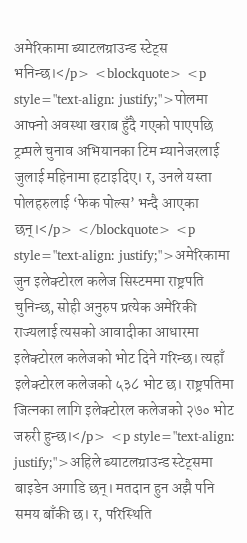अमेरिकामा ब्याटलग्राउन्ड स्टेट्स भनिन्छ।</p> <blockquote> <p style="text-align: justify;">पोलमा आफ्नो अवस्था खराब हुँदै गएको पाएपछि ट्रम्पले चुनाव अभियानका टिम म्यानेजरलाई जुलाई महिनामा हटाइदिए। र, उनले यस्ता पोलहरुलाई ‘फेक पोल्स’ भन्दै आएका छन्।</p> </blockquote> <p style="text-align: justify;">अमेरिकामा जुन इलेक्टोरल कलेज सिस्टममा राष्ट्रपति चुनिन्छ, सोही अनुरुप प्रत्येक अमेरिकी राज्यलाई त्यसको आवादीका आधारमा इलेक्टोरल कलेजको भोट दिने गरिन्छ। त्यहाँ इलेक्टोरल कलेजको ५३८ भोट छ। राष्ट्रपतिमा जित्नका लागि इलेक्टोरल कलेजको २७० भोट जरुरी हुन्छ।</p> <p style="text-align: justify;">अहिले ब्याटलग्राउन्ड स्टेट्समा बाइडेन अगाडि छन्। मतदान हुन अझै पनि समय बाँकी छ। र, परिस्थिति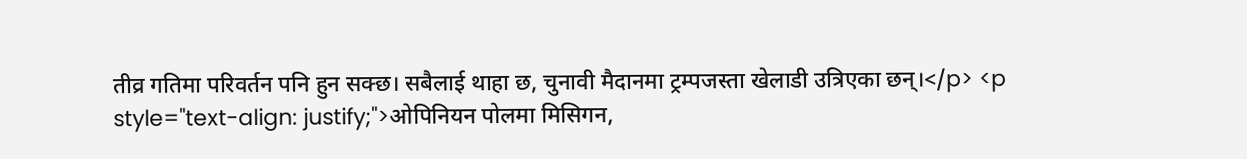तीव्र गतिमा परिवर्तन पनि हुन सक्छ। सबैलाई थाहा छ, चुनावी मैदानमा ट्रम्पजस्ता खेलाडी उत्रिएका छन्।</p> <p style="text-align: justify;">ओपिनियन पोलमा मिसिगन,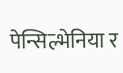पेन्सिल्भेनिया र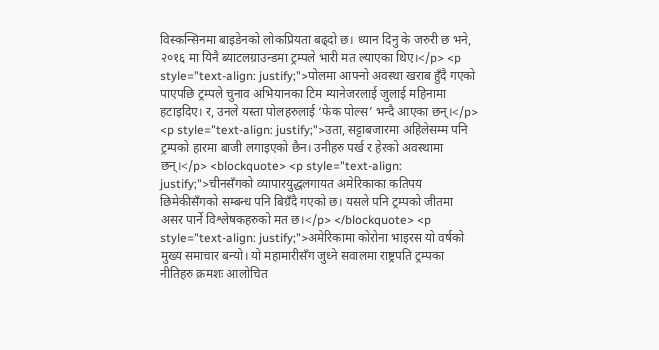विस्कन्सिनमा बाइडेनको लोकप्रियता बढ्दो छ। ध्यान दिनु के जरुरी छ भने, २०१६ मा यिनै ब्याटलग्राउन्डमा ट्रम्पले भारी मत ल्याएका थिए।</p> <p style="text-align: justify;">पोलमा आफ्नो अवस्था खराब हुँदै गएको पाएपछि ट्रम्पले चुनाव अभियानका टिम म्यानेजरलाई जुलाई महिनामा हटाइदिए। र, उनले यस्ता पोलहरुलाई ‘फेक पोल्स’ भन्दै आएका छन्।</p> <p style="text-align: justify;">उता, सट्टाबजारमा अहिलेसम्म पनि ट्रम्पको हारमा बाजी लगाइएको छैन। उनीहरु पर्ख र हेरको अवस्थामा छन्।</p> <blockquote> <p style="text-align: justify;">चीनसँगको व्यापारयुद्धलगायत अमेरिकाका कतिपय छिमेकीसँगको सम्बन्ध पनि बिग्रँदै गएको छ। यसले पनि ट्रम्पको जीतमा असर पार्ने विश्लेषकहरुको मत छ।</p> </blockquote> <p style="text-align: justify;">अमेरिकामा कोरोना भाइरस यो वर्षको मुख्य समाचार बन्यो। यो महामारीसँग जुध्ने सवालमा राष्ट्रपति ट्रम्पका नीतिहरु क्रमशः आलोचित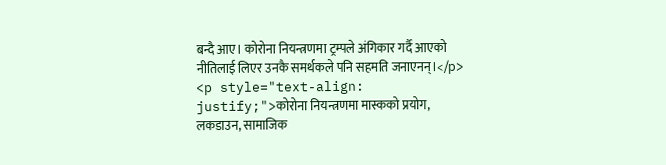बन्दै आए। कोरोना नियन्त्रणमा ट्रम्पले अंगिकार गर्दै आएको नीतिलाई लिएर उनकै समर्थकले पनि सहमति जनाएनन्।</p> <p style="text-align: justify;">कोरोना नियन्त्रणमा मास्कको प्रयोग, लकडाउन, सामाजिक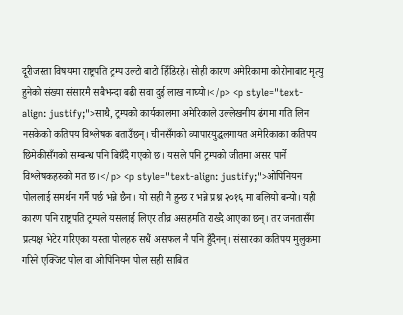दूरीजस्ता विषयमा राष्ट्रपति ट्रम्प उल्टो बाटो हिँडिरहे। सोही कारण अमेरिकामा कोरोनाबाट मृत्यु हुनेको संख्या संसारमै सबैभन्दा बढी सवा दुई लाख नाघ्यो।</p> <p style="text-align: justify;">साथै, ट्रम्पको कार्यकालमा अमेरिकाले उल्लेखनीय ढंगमा गति लिन नसकेको कतिपय विश्लेषक बताउँछन्। चीनसँगको व्यापारयुद्धलगायत अमेरिकाका कतिपय छिमेकीसँगको सम्बन्ध पनि बिग्रँदै गएको छ। यसले पनि ट्रम्पको जीतमा असर पार्ने विश्लेषकहरुको मत छ।</p> <p style="text-align: justify;">ओपिनियन पोललाई समर्थन गर्नै पर्छ भन्ने छैन। यो सही नै हुन्छ र भन्ने प्रश्न २०१६ मा बलियो बन्यो। यही कारण पनि राष्ट्रपति ट्रम्पले यसलाई लिएर तीव्र असहमति राख्दै आएका छन्। तर जनतासँग प्रत्यक्ष भेटेर गरिएका यस्ता पोलहरु सधैं असफल नै पनि हुँदैनन्। संसारका कतिपय मुलुकमा गरिने एक्जिट पोल वा ओपिनियन पोल सही साबित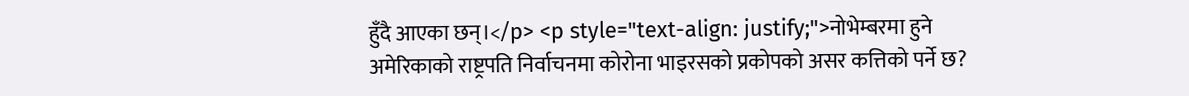हुँदै आएका छन्।</p> <p style="text-align: justify;">नोभेम्बरमा हुने अमेरिकाको राष्ट्रपति निर्वाचनमा कोरोना भाइरसको प्रकोपको असर कत्तिको पर्ने छ?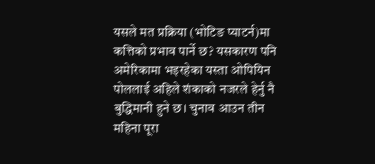यसले मत प्रक्रिया (भोटिङ प्याटर्न)मा कत्तिको प्रभाव पार्ने छ? यसकारण पनि अमेरिकामा भइरहेका यस्ता ओपियिन पोललाई अहिले शंकाको नजरले हेर्नु नै बुद्धिमानी हुने छ। चुनाव आउन तीन महिना पूरा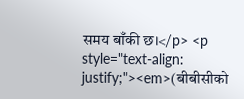समय बाँकी छ।</p> <p style="text-align: justify;"><em>(बीबीसीको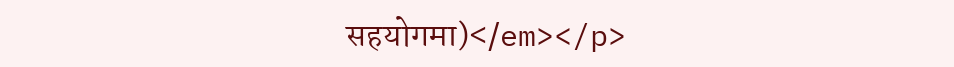सहयोगमा)</em></p>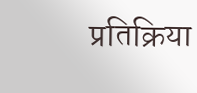प्रतिक्रिया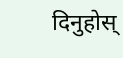दिनुहोस्